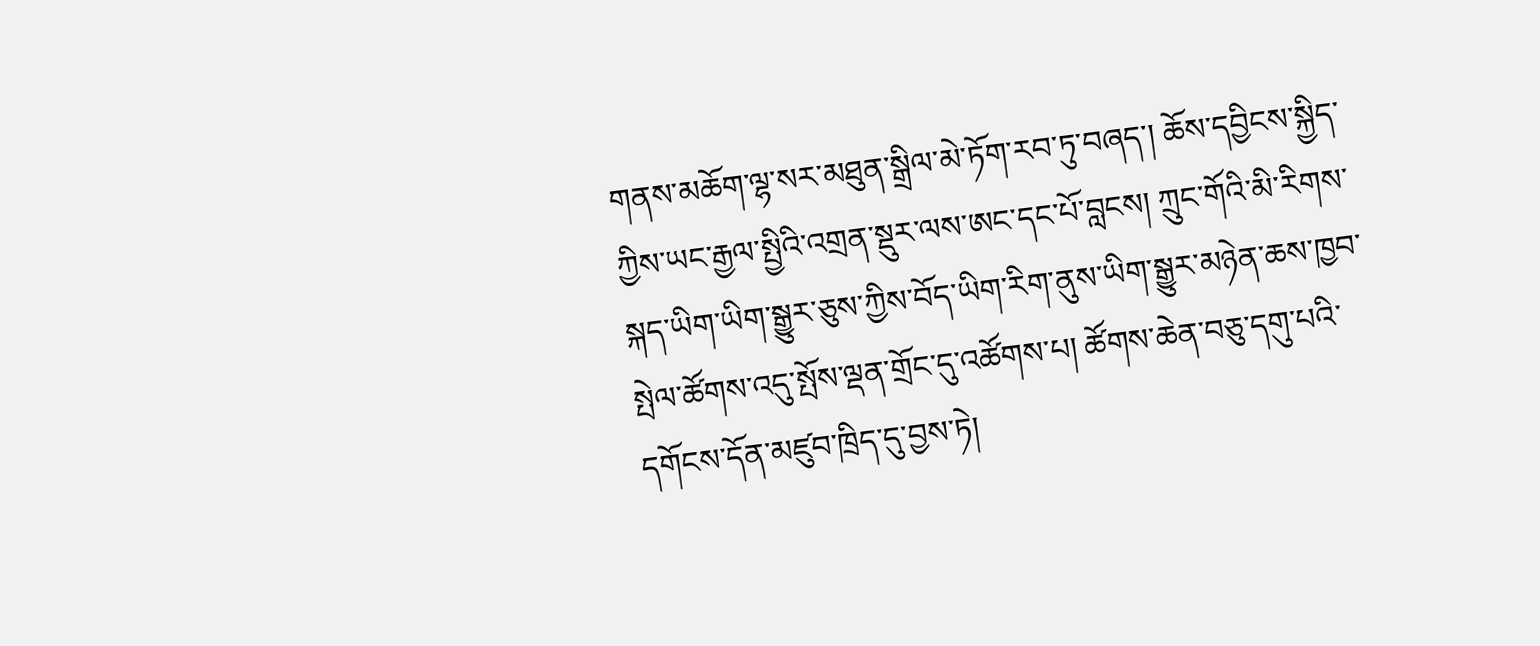གནས་མཆོག་ལྷ་སར་མཐུན་སྒྲིལ་མེ་ཏོག་རབ་ཏུ་བཞད་། ཆོས་དབྱིངས་སྐྱིད་ཀྱིས་ཡང་རྒྱལ་སྤྱིའི་འགྲན་སྡུར་ལས་ཨང་དང་པོ་བླངས། ཀྲུང་གོའི་མི་རིགས་སྐད་ཡིག་ཡིག་སྒྱུར་ཅུས་ཀྱིས་བོད་ཡིག་རིག་ནུས་ཡིག་སྒྱུར་མཉེན་ཆས་ཁྱབ་སྤེལ་ཚོགས་འདུ་སྤོས་ལྡན་གྲོང་དུ་འཚོགས་པ། ཚོགས་ཆེན་བཅུ་དགུ་པའི་དགོངས་དོན་མཛུབ་ཁྲིད་དུ་བྱས་ཏེ།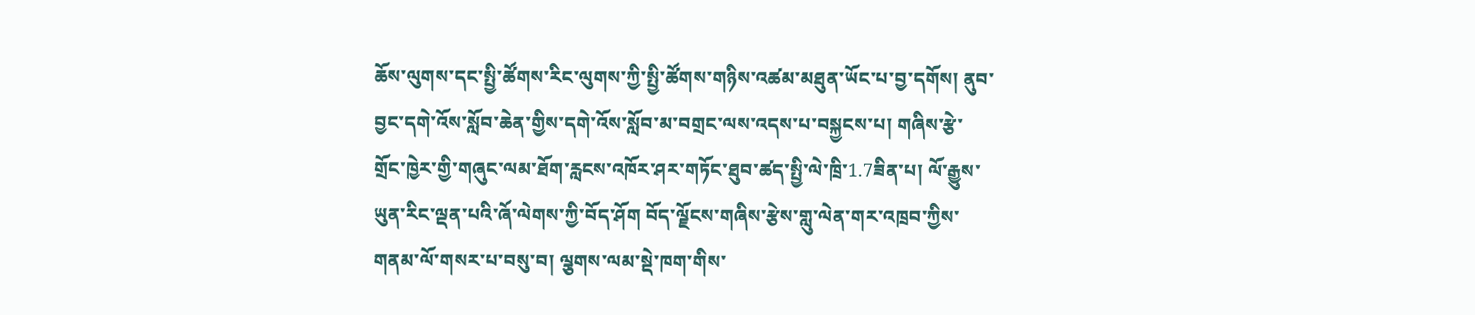ཆོས་ལུགས་དང་སྤྱི་ཚོགས་རིང་ལུགས་ཀྱི་སྤྱི་ཚོགས་གཉིས་འཚམ་མཐུན་ཡོང་པ་བྱ་དགོས། ནུབ་བྱང་དགེ་འོས་སློབ་ཆེན་གྱིས་དགེ་འོས་སློབ་མ་བགྲང་ལས་འདས་པ་བསྐྱངས་པ། གཞིས་རྩེ་གྲོང་ཁྱེར་གྱི་གཞུང་ལམ་ཐོག་རླངས་འཁོར་ཤར་གཏོང་ཐུབ་ཚད་སྤྱི་ལེ་ཁྲི་1.7ཟིན་པ། ལོ་རྒྱུས་ཡུན་རིང་ལྡན་པའི་ཞོ་ལེགས་ཀྱི་བོད་ཤོག བོད་ལྗོངས་གཞིས་རྩེས་གླུ་ལེན་གར་འཁྲབ་ཀྱིས་གནམ་ལོ་གསར་པ་བསུ་བ། ལྕགས་ལམ་སྡེ་ཁག་གིས་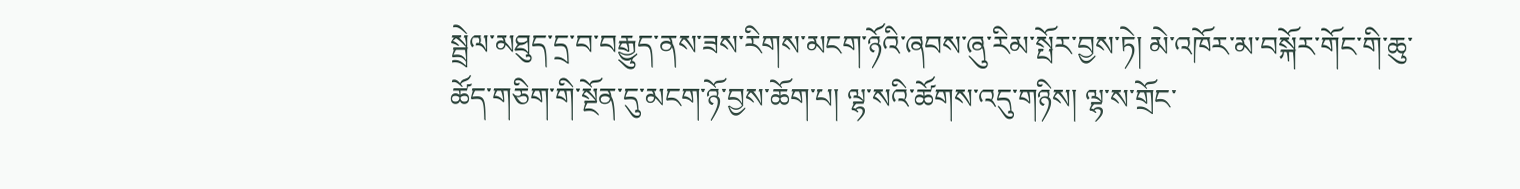སྦྲེལ་མཐུད་དྲ་བ་བརྒྱུད་ནས་ཟས་རིགས་མངག་ཉོའི་ཞབས་ཞུ་རིམ་སྤོར་བྱས་ཏེ། མེ་འཁོར་མ་བསྐོར་གོང་གི་ཆུ་ཚོད་གཅིག་གི་སྔོན་དུ་མངག་ཉོ་བྱས་ཆོག་པ། ལྷ་སའི་ཚོགས་འདུ་གཉིས། ལྷ་ས་གྲོང་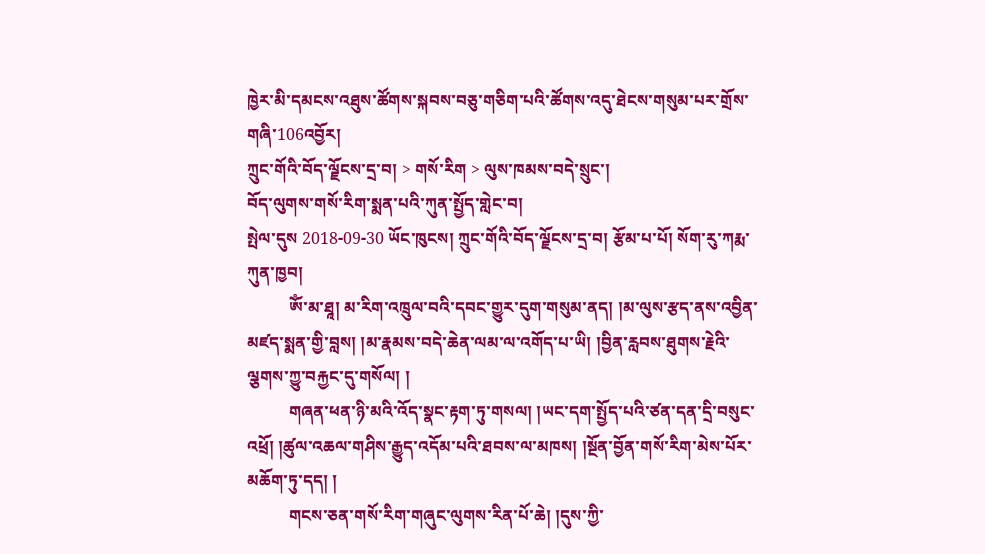ཁྱེར་མི་དམངས་འཐུས་ཚོགས་སྐབས་བཅུ་གཅིག་པའི་ཚོགས་འདུ་ཐེངས་གསུམ་པར་གྲོས་གཞི་106འབྱོར།
ཀྲུང་གོའི་བོད་ལྗོངས་དྲ་བ། > གསོ་རིག > ལུས་ཁམས་བདེ་སྲུང་།
བོད་ལུགས་གསོ་རིག་སྨན་པའི་ཀུན་སྤྱོད་གླེང་བ།
སྤེལ་དུས 2018-09-30 ཡོང་ཁུངས། ཀྲུང་གོའི་བོད་ལྗོངས་དྲ་བ། རྩོམ་པ་པོ། སོག་རུ་ཀརྨ་ཀུན་ཁྱབ།
          ཨོཾ་མ་ཐཱ། མ་རིག་འཁྲུལ་བའི་དབང་གྱུར་དུག་གསུམ་ནད། །མ་ལུས་རྩད་ནས་འབྱིན་མཛད་སྨན་གྱི་བླས། །མ་རྣམས་བདེ་ཆེན་ལམ་ལ་འགོད་པ་ཡི། །བྱིན་རླབས་ཐུགས་རྗེའི་ལྕགས་ཀྱུ་བརྐྱང་དུ་གསོལ། །
          གཞན་ཕན་ཉི་མའི་འོད་སྣང་རྟག་ཏུ་གསལ། །ཡང་དག་སྤྱོད་པའི་ཙན་དན་དྲི་བསུང་འཕྲོ། །ཚུལ་འཆལ་གཤིས་རྒྱུད་འདོམ་པའི་ཐབས་ལ་མཁས། །སྔོན་བྱོན་གསོ་རིག་མེས་པོར་མཆོག་ཏུ་དད། །
          གངས་ཅན་གསོ་རིག་གཞུང་ལུགས་རིན་པོ་ཆེ། །དུས་ཀྱི་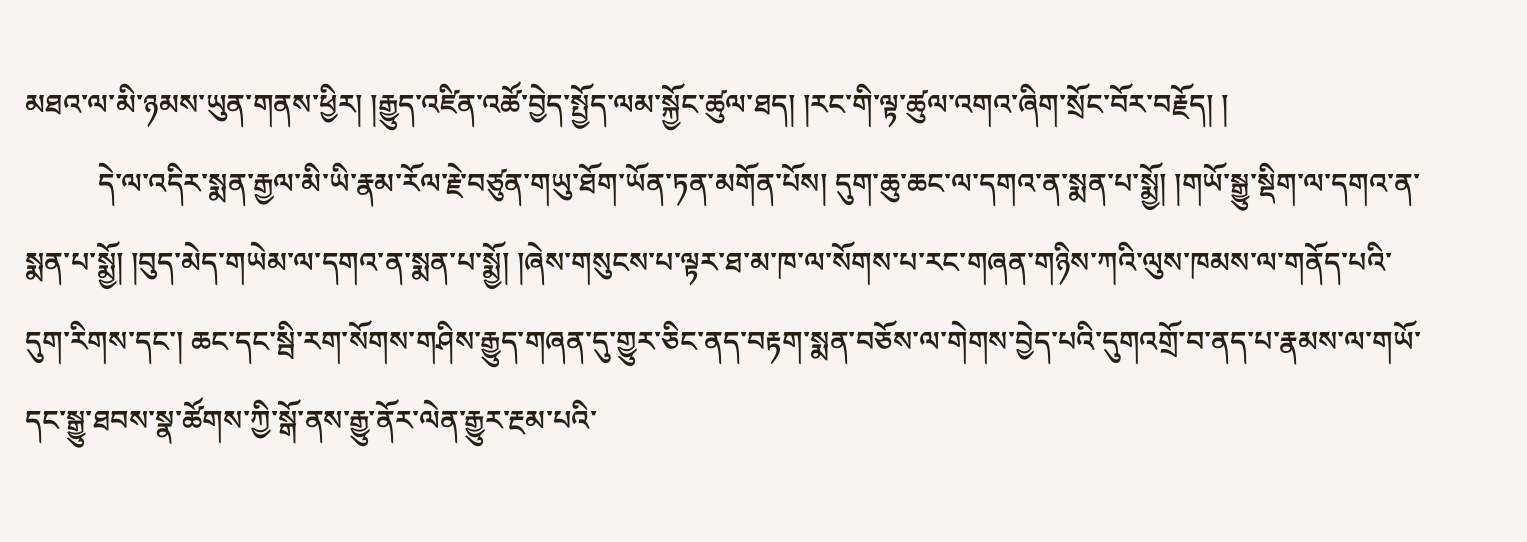མཐའ་ལ་མི་ཉམས་ཡུན་གནས་ཕྱིར། །རྒྱུད་འཛིན་འཚོ་བྱེད་སྤྱོད་ལམ་སྐྱོང་ཚུལ་ཐད། །རང་གི་ལྟ་ཚུལ་འགའ་ཞིག་སྲོང་བོར་བརྗོད། །
          དེ་ལ་འདིར་སྨན་རྒྱལ་མི་ཡི་རྣམ་རོལ་རྗེ་བཙུན་གཡུ་ཐོག་ཡོན་ཏན་མགོན་པོས། དུག་ཆུ་ཆང་ལ་དགའ་ན་སྨན་པ་སྨྱོ། །གཡོ་སྒྱུ་སྡིག་ལ་དགའ་ན་སྨན་པ་སྨྱོ། །བུད་མེད་གཡེམ་ལ་དགའ་ན་སྨན་པ་སྨྱོ། །ཞེས་གསུངས་པ་ལྟར་ཐ་མ་ཁ་ལ་སོགས་པ་རང་གཞན་གཉིས་ཀའི་ལུས་ཁམས་ལ་གནོད་པའི་དུག་རིགས་དང་། ཆང་དང་སྦི་རག་སོགས་གཤིས་རྒྱུད་གཞན་དུ་གྱུར་ཅིང་ནད་བརྟག་སྨན་བཅོས་ལ་གེགས་བྱེད་པའི་དུགའགྲོ་བ་ནད་པ་རྣམས་ལ་གཡོ་དང་སྒྱུ་ཐབས་སྣ་ཚོགས་ཀྱི་སྒོ་ནས་རྒྱུ་ནོར་ལེན་རྒྱུར་རྔམ་པའི་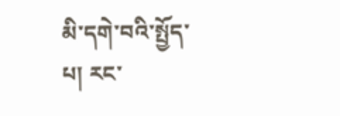མི་དགེ་བའི་སྤྱོད་པ། རང་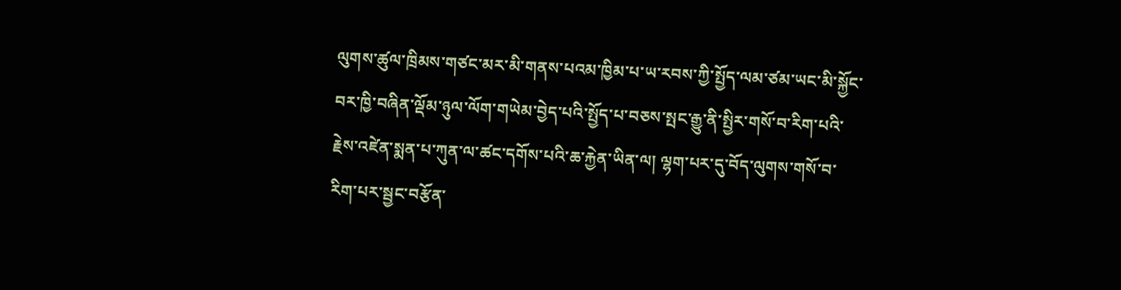ལུགས་ཚུལ་ཁྲིམས་གཙང་མར་མི་གནས་པའམ་ཁྱིམ་པ་ཡ་རབས་ཀྱི་སྤྱོད་ལམ་ཙམ་ཡང་མི་སྐྱོང་བར་ཁྱི་བཞིན་ལྡོམ་ཉུལ་ལོག་གཡེམ་བྱེད་པའི་སྤྱོད་པ་བཅས་སྤང་རྒྱུ་ནི་སྤྱིར་གསོ་བ་རིག་པའི་རྗེས་འཛེན་སྨན་པ་ཀུན་ལ་ཚང་དགོས་པའི་ཆ་རྐྱེན་ཡིན་ལ། ལྷག་པར་དུ་བོད་ལུགས་གསོ་བ་རིག་པར་སྦྱང་བརྩོན་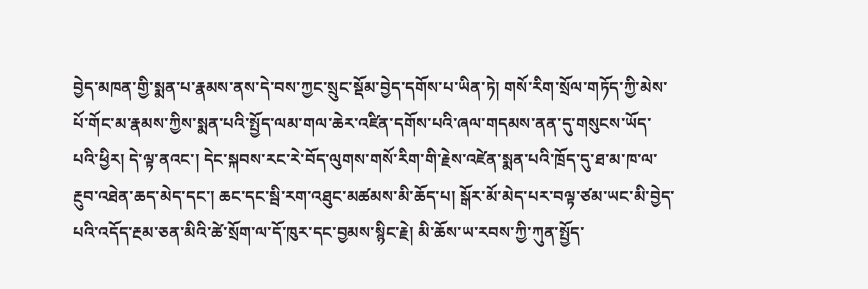བྱེད་མཁན་གྱི་སྨན་པ་རྣམས་ནས་དེ་བས་ཀྱང་སྲུང་སྡོམ་བྱེད་དགོས་པ་ཡིན་ཏེ། གསོ་རིག་སྲོལ་གཏོད་ཀྱི་མེས་པོ་གོང་མ་རྣམས་ཀྱིས་སྨན་པའི་སྤྱོད་ལམ་གལ་ཆེར་འཛིན་དགོས་པའི་ཞལ་གདམས་ནན་དུ་གསུངས་ཡོད་པའི་ཕྱིར། དེ་ལྟ་ནའང་། དེང་སྐབས་རང་རེ་བོད་ལུགས་གསོ་རིག་གི་རྗེས་འཛེན་སྨན་པའི་ཁྲོད་དུ་ཐ་མ་ཁ་ལ་རྔུབ་འཐེན་ཆད་མེད་དང་། ཆང་དང་སྦི་རག་འཐུང་མཚམས་མི་ཆོད་པ། སྒོར་མོ་མེད་པར་བལྟ་ཙམ་ཡང་མི་བྱེད་པའི་འདོད་རྔམ་ཅན་མིའི་ཚེ་སྲོག་ལ་དོ་ཁུར་དང་བྱམས་སྙིང་རྗེ། མི་ཆོས་ཡ་རབས་ཀྱི་ཀུན་སྤྱོད་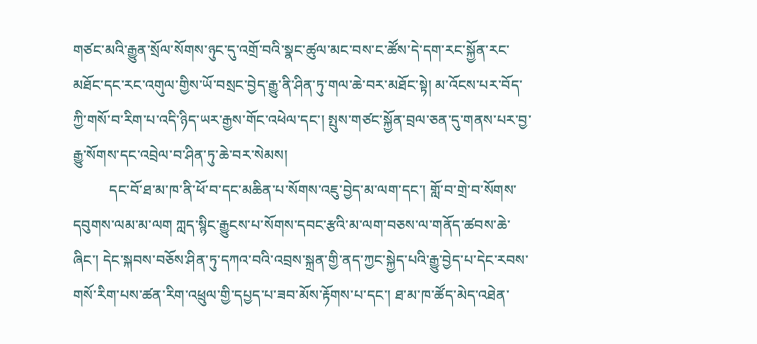གཙང་མའི་རྒྱུན་སྲོལ་སོགས་ཉུང་དུ་འགྲོ་བའི་སྣང་ཚུལ་མང་བས་ང་ཚོས་དེ་དག་རང་སྐྱོན་རང་མཐོང་དང་རང་འགུལ་གྱིས་ཡོ་བསྲང་བྱེད་རྒྱུ་ནི་ཤིན་ཏུ་གལ་ཆེ་བར་མཐོང་སྟེ། མ་འོངས་པར་བོད་ཀྱི་གསོ་བ་རིག་པ་འདི་ཉིད་ཡར་རྒྱས་གོང་འཕེལ་དང་། སྤུས་གཙང་སྐྱོན་བྲལ་ཅན་དུ་གནས་པར་བྱ་རྒྱུ་སོགས་དང་འབྲེལ་བ་ཤིན་ཏུ་ཆེ་བར་སེམས།
          དང་བོ་ཐ་མ་ཁ་ནི་ཕོ་བ་དང་མཆིན་པ་སོགས་འཇུ་བྱེད་མ་ལག་དང་། གློ་བ་གྲེ་བ་སོགས་དབུགས་ལམ་མ་ལག ཀླད་སྙིང་རྒྱུངས་པ་སོགས་དབང་རྩའི་མ་ལག་བཅས་ལ་གནོད་ཚབས་ཆེ་ཞིང་། དེང་སྐབས་བཅོས་ཤིན་ཏུ་དཀའ་བའི་འབྲས་སྐྲན་གྱི་ནད་ཀྱང་སྐྱེད་པའི་རྒྱུ་བྱེད་པ་དེང་རབས་གསོ་རིག་པས་ཚན་རིག་འཕྲུལ་གྱི་དཔྱད་པ་ཟབ་མོས་རྟོགས་པ་དང་། ཐ་མ་ཁ་ཚོད་མེད་འཐེན་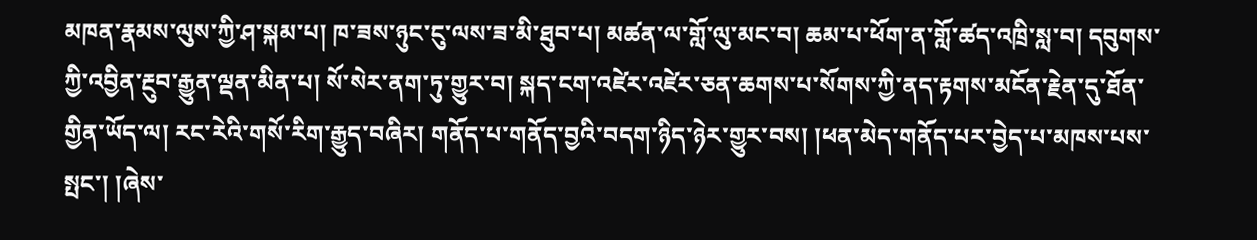མཁན་རྣམས་ལུས་ཀྱི་ཤ་སྐམ་པ། ཁ་ཟས་ཉུང་ངུ་ལས་ཟ་མི་ཐུབ་པ། མཚན་ལ་གློ་ལུ་མང་བ། ཆམ་པ་ཕོག་ན་གློ་ཚད་འཁྲི་སླ་བ། དབུགས་ཀྱི་འབྱིན་རྔུབ་རྒྱུན་ལྡན་མིན་པ། སོ་སེར་ནག་ཏུ་གྱུར་བ། སྐད་ངག་འཛེར་འཛེར་ཅན་ཆགས་པ་སོགས་ཀྱི་ནད་རྟགས་མངོན་རྗེན་དུ་ཐོན་གྱིན་ཡོད་ལ། རང་རེའི་གསོ་རིག་རྒྱུད་བཞིར། གནོད་པ་གནོད་བྱའི་བདག་ཉིད་ཉེར་གྱུར་བས། །ཕན་མེད་གནོད་པར་བྱེད་པ་མཁས་པས་སྤང་། །ཞེས་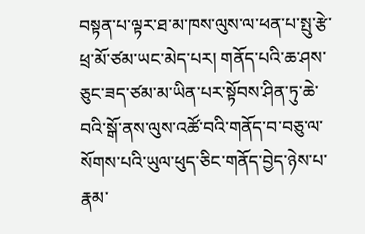བསྟན་པ་ལྟར་ཐ་མ་ཁས་ལུས་ལ་ཕན་པ་སྤུ་རྩེ་ཕྲ་མོ་ཙམ་ཡང་མེད་པར། གནོད་པའི་ཆ་ཤས་ཅུང་ཟད་ཙམ་མ་ཡིན་པར་སྟོབས་ཤིན་ཏུ་ཆེ་བའི་སྒོ་ནས་ལུས་འཚོ་བའི་གནོད་བ་བཅུ་ལ་སོགས་པའི་ཡུལ་ཕུད་ཅིང་གནོད་བྱེད་ཉེས་པ་རྣམ་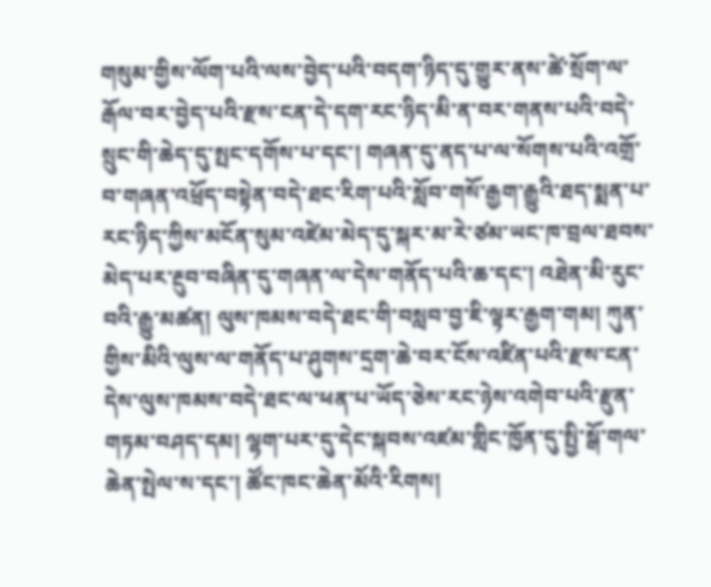གསུམ་གྱིས་ལོག་པའི་ལས་བྱེད་པའི་བདག་ཉིད་དུ་གྱུར་ནས་ཚེ་སྲོག་ལ་རྒོལ་བར་བྱེད་པའི་རྫས་ངན་དེ་དག་རང་ཉིད་མི་ན་བར་གནས་པའི་བདེ་སྲུང་གི་ཆེད་དུ་སྤང་དགོས་པ་དང་། གཞན་དུ་ནད་པ་ལ་སོགས་པའི་འགྲོ་བ་གཞན་འཕྲོད་བསྟེན་བདེ་ཐང་རིག་པའི་སློབ་གསོ་རྒྱག་རྒྱུའི་ཐད་སྨན་པ་རང་ཉིད་ཀྱིས་མངོན་སུམ་འཛེམ་མེད་དུ་སྐར་མ་རེ་ཙམ་ཡང་ཁ་བྲལ་ཐབས་མེད་པར་རྔུབ་བཞིན་དུ་གཞན་ལ་དེས་གནོད་པའི་ཆ་དང་། འཐེན་མི་རུང་བའི་རྒྱུ་མཚན། ལུས་ཁམས་བདེ་ཐང་གི་བསླབ་བྱ་ཇི་ལྟར་རྒྱག་གམ། ཀུན་གྱིས་མིའི་ལུས་ལ་གནོད་པ་ཤུགས་དྲག་ཆེ་བར་ངོས་འཛིན་པའི་རྫས་ངན་དེས་ལུས་ཁམས་བདེ་ཐང་ལ་ཕན་པ་ཡོད་ཅེས་རང་ཉེས་འགེབ་པའི་རྫུན་གཏམ་བཤད་དམ། ལྷག་པར་དུ་དེང་སྐབས་འཛམ་གླིང་ཁྱོན་དུ་སྤྱི་སྒོ་གལ་ཆེན་སྤེལ་ས་དང་། ཚོང་ཁང་ཆེན་མོའི་རིགས།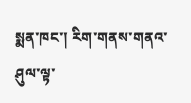སྨན་ཁང་། རིག་གནས་གནའ་ཤུལ་ལྟ་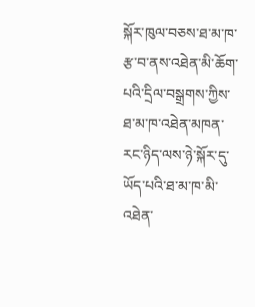སྐོར་ཁུལ་བཅས་ཐ་མ་ཁ་རྩ་བ་ནས་འཐེན་མི་ཆོག་པའི་དྲིལ་བསྒྲགས་ཀྱིས་ཐ་མ་ཁ་འཐེན་མཁན་རང་ཉིད་ལས་ཉེ་སྐོར་དུ་ཡོད་པའི་ཐ་མ་ཁ་མི་འཐེན་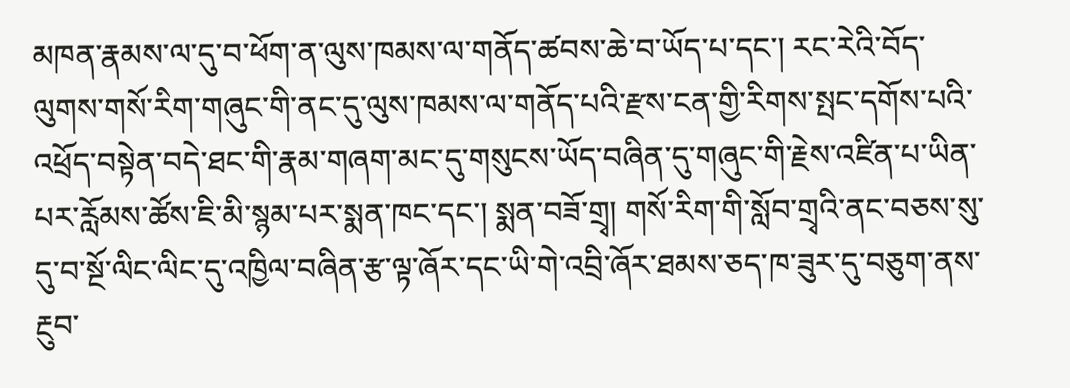མཁན་རྣམས་ལ་དུ་བ་ཕོག་ན་ལུས་ཁམས་ལ་གནོད་ཚབས་ཆེ་བ་ཡོད་པ་དང་། རང་རེའི་བོད་ལུགས་གསོ་རིག་གཞུང་གི་ནང་དུ་ལུས་ཁམས་ལ་གནོད་པའི་རྫས་ངན་གྱི་རིགས་སྤང་དགོས་པའི་འཕྲོད་བསྟེན་བདེ་ཐང་གི་རྣམ་གཞག་མང་དུ་གསུངས་ཡོད་བཞིན་དུ་གཞུང་གི་རྗེས་འཛིན་པ་ཡིན་པར་རློམས་ཚོས་ཇི་མི་སྙམ་པར་སྨན་ཁང་དང་། སྨན་བཟོ་གྲྭ། གསོ་རིག་གི་སློབ་གྲྭའི་ནང་བཅས་སུ་དུ་བ་སྔོ་ལིང་ལིང་དུ་འཁྱིལ་བཞིན་རྩ་ལྟ་ཞོར་དང་ཡི་གེ་འབྲི་ཞོར་ཐམས་ཅད་ཁ་ཟུར་དུ་བཅུག་ནས་རྔུབ་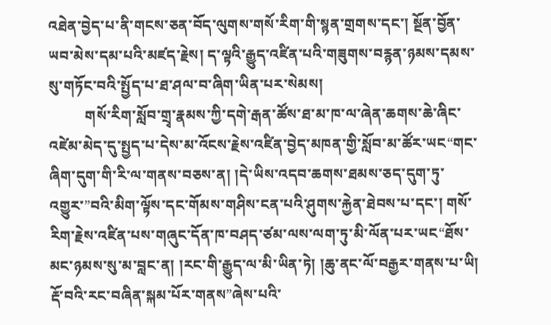འཐེན་བྱེད་པ་ནི་གངས་ཅན་བོད་ལུགས་གསོ་རིག་གི་སྙན་གྲགས་དང་། སྔོན་བྱོན་ཡབ་མེས་དམ་པའི་མཛད་རྗེས། ད་ལྟའི་རྒྱུད་འཛིན་པའི་གཟུགས་བརྙན་ཉམས་དམས་སུ་གཏོང་བའི་སྤྱོད་པ་ཐ་ཤལ་བ་ཞིག་ཡིན་པར་སེམས།
          གསོ་རིག་སློབ་གྲྭ་རྣམས་ཀྱི་དགེ་རྒན་ཚོས་ཐ་མ་ཁ་ལ་ཞེན་ཆགས་ཆེ་ཞིང་འཛེམ་མེད་དུ་སྤྱད་པ་དེས་མ་འོངས་རྗེས་འཛིན་བྱེད་མཁན་གྱི་སློབ་མ་ཚོར་ཡང“གང་ཞིག་དུག་གི་རི་ལ་གནས་བཅས་ན། །དེ་ཡིས་འདབ་ཆགས་ཐམས་ཅད་དུག་ཏུ་འགྱུར་”བའི་མིག་ལྟོས་དང་གོམས་གཤིས་ངན་པའི་ཤུགས་རྐྱེན་ཐེབས་པ་དང་། གསོ་རིག་རྗེས་འཛིན་པས་གཞུང་དོན་ཁ་བཤད་ཙམ་ལས་ལག་ཏུ་མི་ལོན་པར་ཡང“ཐོས་མང་ཉམས་སུ་མ་བླང་ན། །རང་གི་རྒྱུད་ལ་མི་ཡིན་ཏེ། །ཆུ་ནང་ལོ་བརྒྱར་གནས་པ་ཡི། རྡོ་བའི་རང་བཞིན་སྐམ་པོར་གནས”ཞེས་པའི་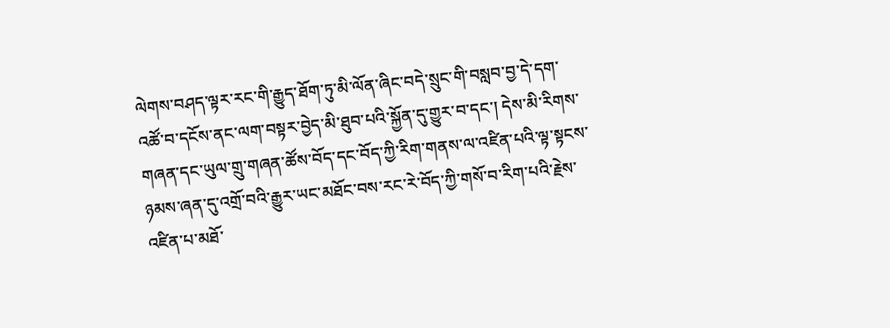ལེགས་བཤད་ལྟར་རང་གི་རྒྱུད་ཐོག་ཏུ་མི་ལོན་ཞིང་བདེ་སྲུང་གི་བསླབ་བྱ་དེ་དག་འཚོ་བ་དངོས་ནང་ལག་བསྟར་བྱེད་མི་ཐུབ་པའི་སྐྱོན་དུ་གྱུར་བ་དང་། དེས་མི་རིགས་གཞན་དང་ཡུལ་གྲུ་གཞན་ཚོས་བོད་དང་བོད་ཀྱི་རིག་གནས་ལ་འཛིན་པའི་ལྟ་སྟངས་ཉམས་ཞན་དུ་འགྲོ་བའི་རྒྱུར་ཡང་མཐོང་བས་རང་རེ་བོད་ཀྱི་གསོ་བ་རིག་པའི་རྗེས་འཛིན་པ་མཐོ་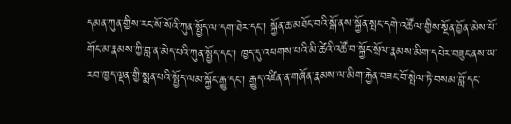དམན་ཀུན་གྱིས་རང་སོ་སོའི་ཀུན་སྤྱོད་ལ་དག་ཐེར་དང་། སྐྱོན་ཆ་མཐོང་བའི་སྒོ་ནས་སྐྱོན་སྤང་དགེ་འཚོལ་གྱིས་སྔོན་བྱོན་མེས་པོ་གོང་མ་རྣམས་ཀྱི་བླ་ན་མེད་པའི་ཀུན་སྤྱོད་དང་། ཁྱད་དུ་འཕགས་པའི་མི་ཚེའི་འཚོ་བ་སྐྱོང་སྲོལ་རྣམས་མིག་དཔེར་བཟུང་ནས་ཡ་རབ་ཁྱད་ལྡན་གྱི་སྨན་པའི་སྤྱོད་ལམ་སྐྱོང་རྒྱུ་དང་། རྒྱུད་འཛིན་ན་གཞོན་རྣམས་ལ་མིག་རྐྱེན་བཟང་བོ་སྤེལ་ཏེ་བསམ་བློ་དང་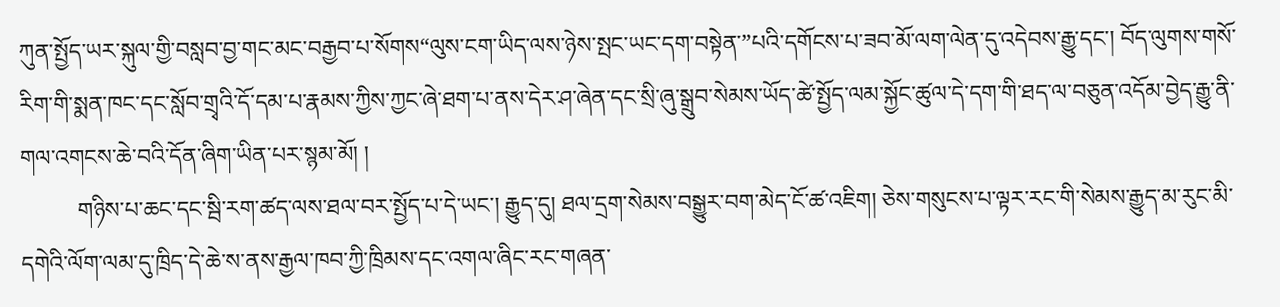ཀུན་སྤྱོད་ཡར་སྐུལ་གྱི་བསླབ་བྱ་གང་མང་བརྒྱབ་པ་སོགས“ལུས་ངག་ཡིད་ལས་ཉེས་སྤང་ཡང་དག་བསྟེན་”པའི་དགོངས་པ་ཟབ་མོ་ལག་ལེན་དུ་འདེབས་རྒྱུ་དང་། བོད་ལུགས་གསོ་རིག་གི་སྨན་ཁང་དང་སློབ་གྲྭའི་དོ་དམ་པ་རྣམས་ཀྱིས་ཀྱང་ཞེ་ཐག་པ་ནས་དེར་ཤ་ཞེན་དང་སྲི་ཞུ་སྒྲུབ་སེམས་ཡོད་ཚེ་སྤྱོད་ལམ་སྐྱོང་ཚུལ་དེ་དག་གི་ཐད་ལ་བཅུན་འདོམ་བྱེད་རྒྱུ་ནི་གལ་འགངས་ཆེ་བའི་དོན་ཞིག་ཡིན་པར་སྙམ་མོ། །
          གཉིས་པ་ཆང་དང་སྦི་རག་ཚད་ལས་ཐལ་བར་སྤྱོད་པ་དེ་ཡང་། རྒྱུད་དུ། ཐལ་དྲག་སེམས་བསྒྱུར་བག་མེད་ངོ་ཚ་འཇིག། ཅེས་གསུངས་པ་ལྟར་རང་གི་སེམས་རྒྱུད་མ་རུང་མི་དགེའི་ལོག་ལམ་དུ་ཁྲིད་དེ་ཆེ་ས་ནས་རྒྱལ་ཁབ་ཀྱི་ཁྲིམས་དང་འགལ་ཞིང་རང་གཞན་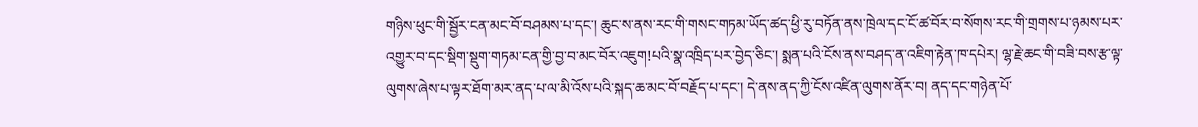གཉིས་ཕུང་གི་སྦྱོར་ངན་མང་བོ་བཤམས་པ་དང་། ཆུང་ས་ནས་རང་གི་གསང་གཏམ་ཡོད་ཚད་ཕྱི་རུ་བཏོན་ནས་ཁྲེལ་དང་ངོ་ཚ་བོར་བ་སོགས་རང་གི་གྲགས་པ་ཉམས་པར་འགྱུར་བ་དང་སྡིག་སྡུག་གཏམ་ངན་གྱི་བྱ་བ་མང་བོར་འཇུག!པའི་སྣ་འཁྲིད་པར་བྱེད་ཅིང་། སྨན་པའི་ངོས་ནས་བཤད་ན་འཇིག་རྟེན་ཁ་དཔེར། ལྷ་རྗེ་ཆང་གི་བཟི་བས་རྩ་ལྟ་ལུགས་ཞེས་པ་ལྟར་ཐོག་མར་ནད་པ་ལ་མི་འོས་པའི་སྐད་ཆ་མང་བོ་བརྗོད་པ་དང་། དེ་ནས་ནད་ཀྱི་ངོས་འཛིན་ལུགས་ནོར་བ། ནད་དང་གཉེན་པོ་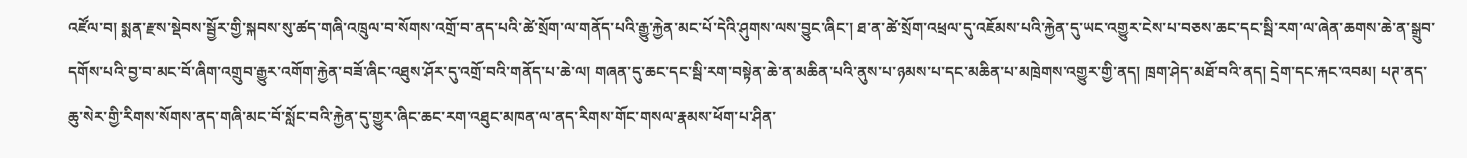འཛོལ་བ། སྨན་རྫས་སྡེབས་སྦྱོར་གྱི་སྐབས་སུ་ཚད་གཞི་འཁྲུལ་བ་སོགས་འགྲོ་བ་ནད་པའི་ཚེ་སྲོག་ལ་གནོད་པའི་རྒྱུ་རྐྱེན་མང་པོ་དེའི་ཤུགས་ལས་བྱུང་ཞིང་། ཐ་ན་ཚེ་སྲོག་འཕྲལ་དུ་འཇོམས་པའི་རྐྱེན་དུ་ཡང་འགྱུར་ངེས་པ་བཅས་ཆང་དང་སྦི་རག་ལ་ཞེན་ཆགས་ཆེ་ན་སྒྲུབ་དགོས་པའི་བྱ་བ་མང་བོ་ཞིག་འགྲུབ་རྒྱུར་འགོག་རྐྱེན་བཟོ་ཞིང་འཐུས་ཤོར་དུ་འགྲོ་བའི་གནོད་པ་ཆེ་ལ། གཞན་དུ་ཆང་དང་སྦི་རག་བསྟེན་ཆེ་ན་མཆིན་པའི་ནུས་པ་ཉམས་པ་དང་མཆིན་པ་མཁྲེགས་འགྱུར་གྱི་ནད། ཁྲག་ཤེད་མཐོ་བའི་ནད། དྲེག་དང་རྐང་འབམ། པཊ་ནད་ཆུ་སེར་གྱི་རིགས་སོགས་ནད་གཞི་མང་བོ་སློང་བའི་རྐྱེན་དུ་གྱུར་ཞིང་ཆང་རག་འཐུང་མཁན་ལ་ནད་རིགས་གོང་གསལ་རྣམས་ཕོག་པ་ཤིན་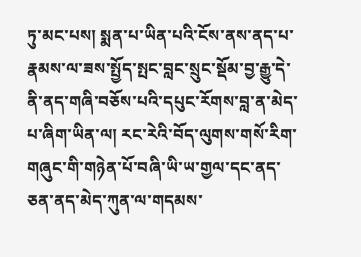ཏུ་མང་པས། སྨན་པ་ཡིན་པའི་ངོས་ནས་ནད་པ་རྣམས་ལ་ཟས་སྤྱོད་སྤང་བླང་སྲུང་སྡོམ་བྱ་རྒྱུ་དེ་ནི་ནད་གཞི་བཅོས་པའི་དཔུང་རོགས་བླ་ན་མེད་པ་ཞིག་ཡིན་ལ། རང་རེའི་བོད་ལུགས་གསོ་རིག་གཞུང་གི་གཉེན་པོ་བཞི་ཡི་ཡ་གྱལ་དང་ནད་ཅན་ནད་མེད་ཀུན་ལ་གདམས་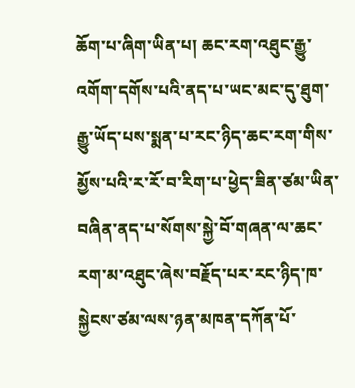ཆོག་པ་ཞིག་ཡིན་པ། ཆང་རག་འཐུང་རྒྱུ་འགོག་དགོས་པའི་ནད་པ་ཡང་མང་དུ་ཐུག་རྒྱུ་ཡོད་པས་སྨན་པ་རང་ཉིད་ཆང་རག་གིས་མྱོས་པའི་ར་རོ་བ་རིག་པ་ཕྱེད་ཟིན་ཙམ་ཡིན་བཞིན་ནད་པ་སོགས་སྐྱེ་བོ་གཞན་ལ་ཆང་རག་མ་འཐུང་ཞེས་བརྗོད་པར་རང་ཉིད་ཁ་སྐྱེངས་ཙམ་ལས་ཉན་མཁན་དཀོན་པོ་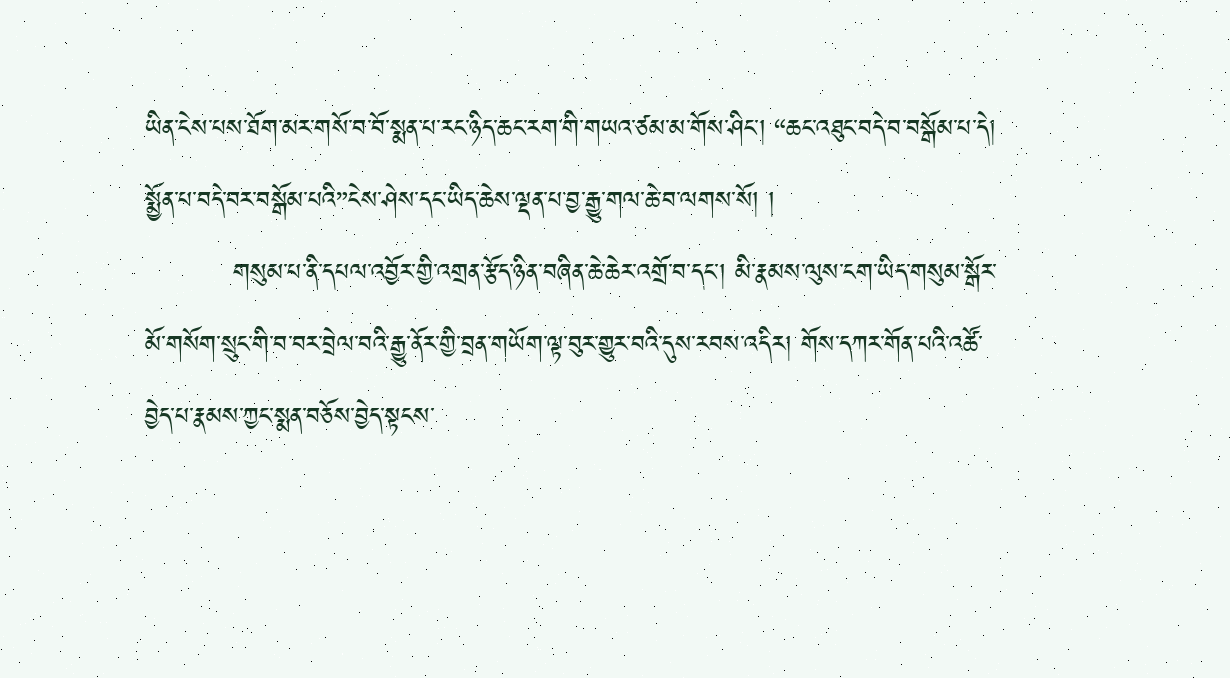ཡིན་ངེས་པས་ཐོག་མར་གསོ་བ་བོ་སྨན་པ་རང་ཉིད་ཆང་རག་གི་གཡའ་ཙམ་མ་གོས་ཤིང་། “ཆང་འཐུང་བདེ་བ་བསྒོམ་པ་དེ། སྨྱོན་པ་བདེ་བར་བསྒོམ་པའི”ངེས་ཤེས་དང་ཡིད་ཆེས་ལྡན་པ་བྱ་རྒྱུ་གལ་ཆེ་བ་ལགས་སོ། །
          གསུམ་པ་ནི་དཔལ་འབྱོར་གྱི་འགྲན་རྩོད་ཉིན་བཞིན་ཆེ་ཆེར་འགྲོ་བ་དང་། མི་རྣམས་ལུས་ངག་ཡིད་གསུམ་སྒོར་མོ་གསོག་སྲུང་གི་བ་བར་བྲེལ་བའི་རྒྱུ་ནོར་གྱི་བྲན་གཡོག་ལྟ་བུར་གྱུར་བའི་དུས་རབས་འདིར། གོས་དཀར་གོན་པའི་འཚོ་བྱེད་པ་རྣམས་ཀྱང་སྨན་བཅོས་བྱེད་སྟངས་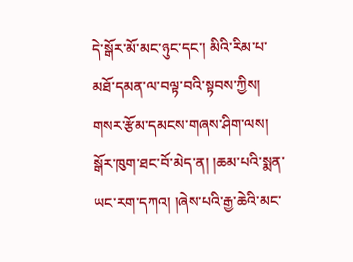དེ་སྒོར་མོ་མང་ཉུང་དང་། མིའི་རིམ་པ་མཐོ་དམན་ལ་བལྟ་བའི་སྟབས་ཀྱིས། གསར་རྩོམ་དམངས་གཞས་ཤིག་ལས། སྒོར་ཁུག་ཐང་བོ་མེད་ན། །ཆམ་པའི་སྨན་ཡང་རག་དཀའ། །ཞེས་པའི་རྒྱ་ཆེའི་མང་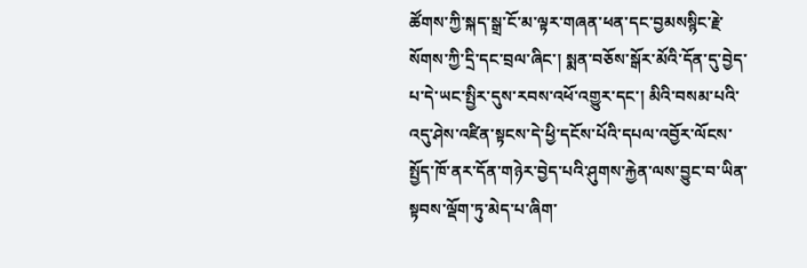ཚོགས་ཀྱི་སྐད་སྒྲ་ངོ་མ་ལྟར་གཞན་ཕན་དང་བྱམསསྙིང་རྗེ་སོགས་ཀྱི་དྲི་དང་བྲལ་ཞིང་། སྨན་བཅོས་སྒོར་མོའི་དོན་དུ་བྱེད་པ་དེ་ཡང་སྤྱིར་དུས་རབས་འཕོ་འགྱུར་དང་། མིའི་བསམ་པའི་འདུ་ཤེས་འཛིན་སྟངས་དེ་ཕྱི་དངོས་པོའི་དཔལ་འབྱོར་ལོངས་སྤྱོད་ཁོ་ནར་དོན་གཉེར་བྱེད་པའི་ཤུགས་རྐྱེན་ལས་བྱུང་བ་ཡིན་སྟབས་ལྡོག་ཏུ་མེད་པ་ཞིག་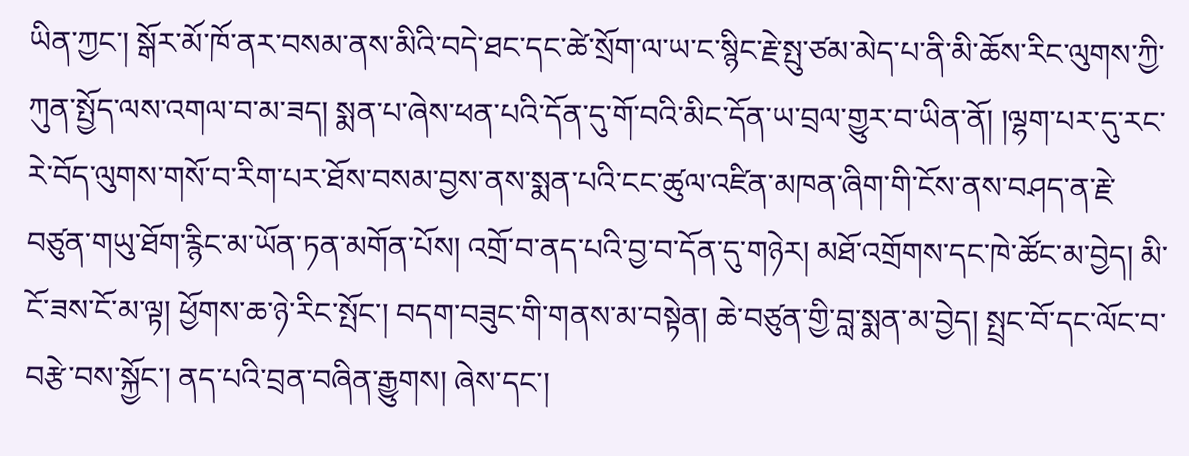ཡིན་ཀྱང་། སྒོར་མོ་ཁོ་ནར་བསམ་ནས་མིའི་བདེ་ཐང་དང་ཚེ་སྲོག་ལ་ཡ་ང་སྙིང་རྗེ་སྤུ་ཙམ་མེད་པ་ནི་མི་ཆོས་རིང་ལུགས་ཀྱི་ཀུན་སྤྱོད་ལས་འགལ་བ་མ་ཟད། སྨན་པ་ཞེས་ཕན་པའི་དོན་དུ་གོ་བའི་མིང་དོན་ཡ་བྲལ་གྱུར་བ་ཡིན་ནོ། །ལྷག་པར་དུ་རང་རེ་བོད་ལུགས་གསོ་བ་རིག་པར་ཐོས་བསམ་བྱས་ནས་སྨན་པའི་ངང་ཚུལ་འཛིན་མཁན་ཞིག་གི་ངོས་ནས་བཤད་ན་རྗེ་བཙུན་གཡུ་ཐོག་རྙིང་མ་ཡོན་ཏན་མགོན་པོས། འགྲོ་བ་ནད་པའི་བྱ་བ་དོན་དུ་གཉེར། མཐོ་འགྲོགས་དང་ཁེ་ཚོང་མ་བྱེད། མི་ངོ་ཟས་ངོ་མ་ལྟ། ཕྱོགས་ཆ་ཉེ་རིང་སྤོང་། བདག་བཟུང་གི་གནས་མ་བསྟེན། ཆེ་བཙུན་གྱི་བླ་སྨན་མ་བྱེད། སྤྲང་བོ་དང་ལོང་བ་བརྩེ་བས་སྐྱོང་། ནད་པའི་བྲན་བཞིན་རྒྱུགས། ཞེས་དང་།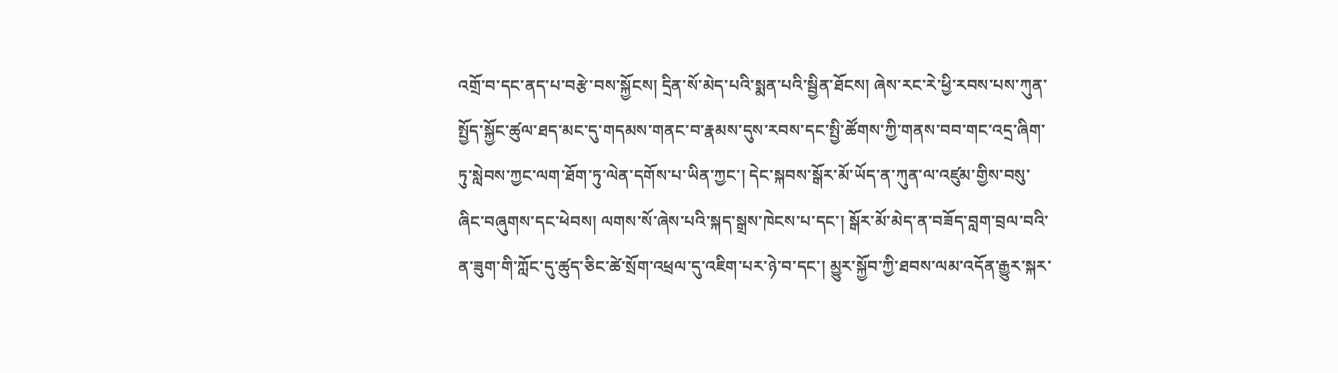འགྲོ་བ་དང་ནད་པ་བརྩེ་བས་སྐྱོངས། དྲིན་སོ་མེད་པའི་སྨན་པའི་སྦྱིན་ཐོངས། ཞེས་རང་རེ་ཕྱི་རབས་པས་ཀུན་སྤྱོད་སྐྱོང་ཚུལ་ཐད་མང་དུ་གདམས་གནང་བ་རྣམས་དུས་རབས་དང་སྤྱི་ཚོགས་ཀྱི་གནས་བབ་གང་འདྲ་ཞིག་ཏུ་སླེབས་ཀྱང་ལག་ཐོག་ཏུ་ལེན་དགོས་པ་ཡིན་ཀྱང་། དེང་སྐབས་སྒོར་མོ་ཡོད་ན་ཀུན་ལ་འཛུམ་གྱིས་བསུ་ཞིང་བཞུགས་དང་ཕེབས། ལགས་སོ་ཞེས་པའི་སྐད་སྒྲས་ཁེངས་པ་དང་། སྒོར་མོ་མེད་ན་བཟོད་བླག་བྲལ་བའི་ན་ཟུག་གི་ཀློང་དུ་ཚུད་ཅིང་ཚེ་སྲོག་འཕྲལ་དུ་འཇིག་པར་ཉེ་བ་དང་། མྱུར་སྐྱོབ་ཀྱི་ཐབས་ལམ་འདོན་རྒྱུར་སྐར་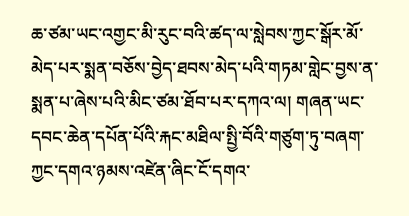ཆ་ཙམ་ཡང་འགྱང་མི་རུང་བའི་ཚད་ལ་སླེབས་ཀྱང་སྒོར་མོ་མེད་པར་སྨན་བཅོས་བྱེད་ཐབས་མེད་པའི་གཏམ་གླེང་བྱས་ན་སྨན་པ་ཞེས་པའི་མིང་ཙམ་ཐོབ་པར་དཀའ་ལ། གཞན་ཡང་དབང་ཆེན་དཔོན་པོའི་རྐང་མཐིལ་སྤྱི་བོའི་གཙུག་ཏུ་བཞག་ཀྱང་དགའ་ཉམས་འཛེན་ཞིང་ངོ་དགའ་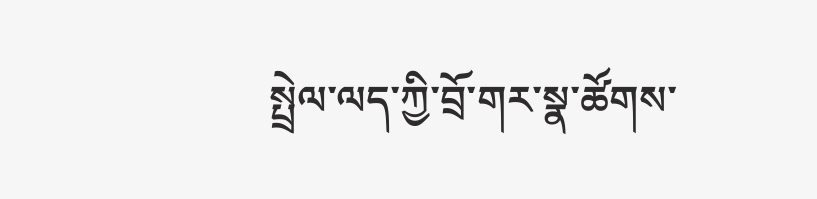སྤྲེལ་ལད་ཀྱི་བྲོ་གར་སྣ་ཚོགས་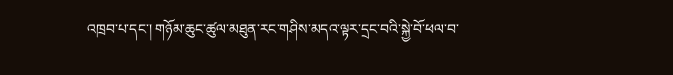འཁྲབ་པ་དང་། གཉོམ་ཆུང་ཚུལ་མཐུན་རང་གཤིས་མདའ་ལྟར་དྲང་བའི་སྐྱེ་བོ་ཕལ་བ་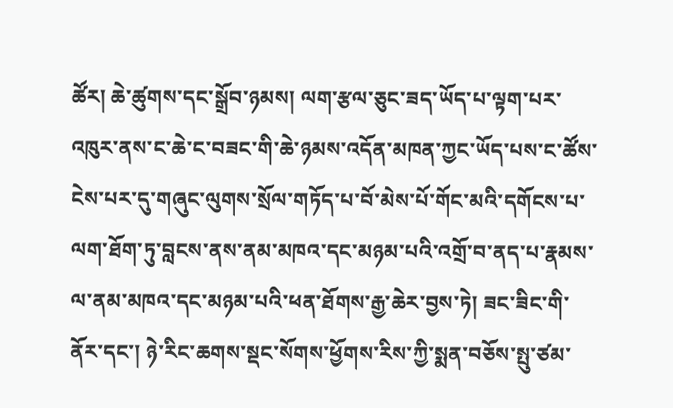ཚོར། ཆེ་ཚུགས་དང་སྒྲོབ་ཉམས། ལག་རྩལ་ཅུང་ཟད་ཡོད་པ་ལྟག་པར་འཁུར་ནས་ང་ཆེ་ང་བཟང་གི་ཆེ་ཉམས་འདོན་མཁན་ཀྱང་ཡོད་པས་ང་ཚོས་ངེས་པར་དུ་གཞུང་ལུགས་སྲོལ་གཏོད་པ་བོ་མེས་པོ་གོང་མའི་དགོངས་པ་ལག་ཐོག་ཏུ་བླངས་ནས་ནམ་མཁའ་དང་མཉམ་པའི་འགྲོ་བ་ནད་པ་རྣམས་ལ་ནམ་མཁའ་དང་མཉམ་པའི་ཕན་ཐོགས་རྒྱ་ཆེར་བྱས་ཏེ། ཟང་ཟིང་གི་ནོར་དང་། ཉེ་རིང་ཆགས་སྡང་སོགས་ཕྱོགས་རིས་ཀྱི་སྨན་བཅོས་སྤུ་ཙམ་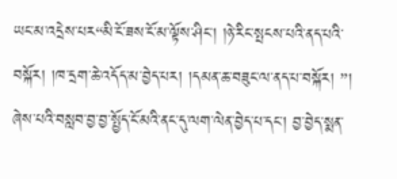ཡང་མ་འདྲེས་པར“མི་ངོ་ཟས་ངོ་མ་ལྟོས་ཤིང་། །ཉེ་རིང་སྤངས་པའི་ནད་པའི་བསྐོར། །ཁ་དྲག་ཆེ་འདོད་མ་བྱེད་པར། །དམན་ཆ་བཟུང་ལ་ནད་པ་བསྐོར། ”། ཞེས་པའི་བསླབ་བྱ་བྱ་སྤྱོད་ངོ་མའི་ནང་དུ་ལག་ལེན་བྱེད་པ་དང་། བྱ་བྱེད་སྨན་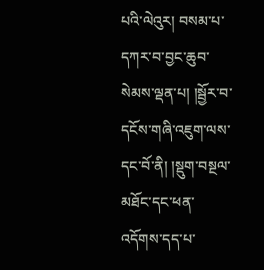པའི་ལེའུར། བསམ་པ་དཀར་བ་བྱང་ཆུབ་སེམས་ལྡན་པ། །སྦྱོར་བ་དངོས་གཞི་འཇུག་ལས་དང་བོ་ནི། །སྡུག་བསྔལ་མཐོང་དང་ཕན་འདོགས་དད་པ་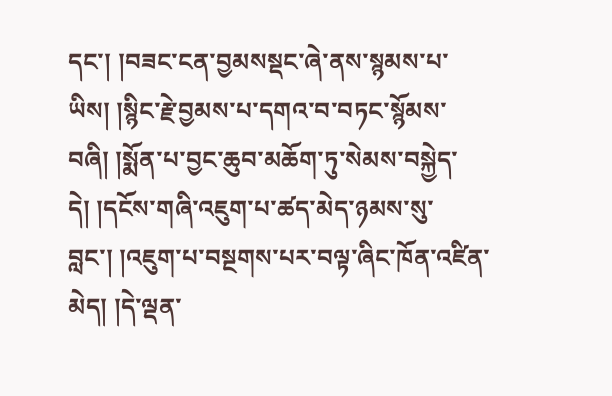དང་། །བཟང་ངན་བྱམསསྡང་ཞེ་ནས་སྙམས་པ་ཡིས། །སྙིང་རྗེ་བྱམས་པ་དགའ་བ་བཏང་སྙོམས་བཞི། །སྨོན་པ་བྱང་ཆུབ་མཆོག་ཏུ་སེམས་བསྐྱེད་དེ། །དངོས་གཞི་འཇུག་པ་ཚད་མེད་ཉམས་སུ་བླང་། །འཇུག་པ་བསྔགས་པར་བལྟ་ཞིང་ཁོན་འཛིན་མེད། །དེ་ལྡན་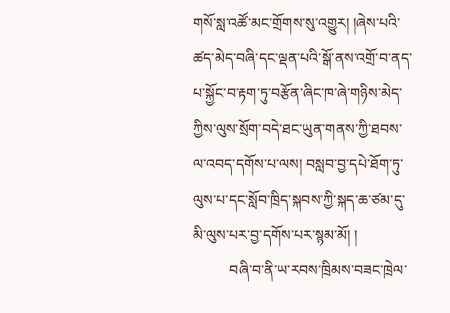གསོ་སླ་འཚོ་མང་གྲོགས་སུ་འགྱུར། །ཞེས་པའི་ཚད་མེད་བཞི་དང་ལྡན་པའི་སྒོ་ནས་འགྲོ་བ་ནད་པ་སྐྱོང་བ་རྟག་ཏུ་བརྩོན་ཞིང་ཁ་ཞེ་གཉིས་མེད་ཀྱིས་ལུས་སྲོག་བདེ་ཐང་ཡུན་གནས་ཀྱི་ཐབས་ལ་འབད་དགོས་པ་ལས། བསླབ་བྱ་དཔེ་ཐོག་ཏུ་ལུས་པ་དང་སློབ་ཁྲིད་སྐབས་ཀྱི་སྐད་ཆ་ཙམ་དུ་མི་ལུས་པར་བྱ་དགོས་པར་སྙམ་མོ། །
          བཞི་བ་ནི་ཡ་རབས་ཁྲིམས་བཟང་ཁྲེལ་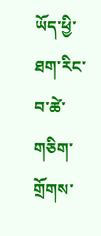ཡོད་ཕྱི་ཐག་རིང་བ་ཚེ་གཅིག་གྲོགས་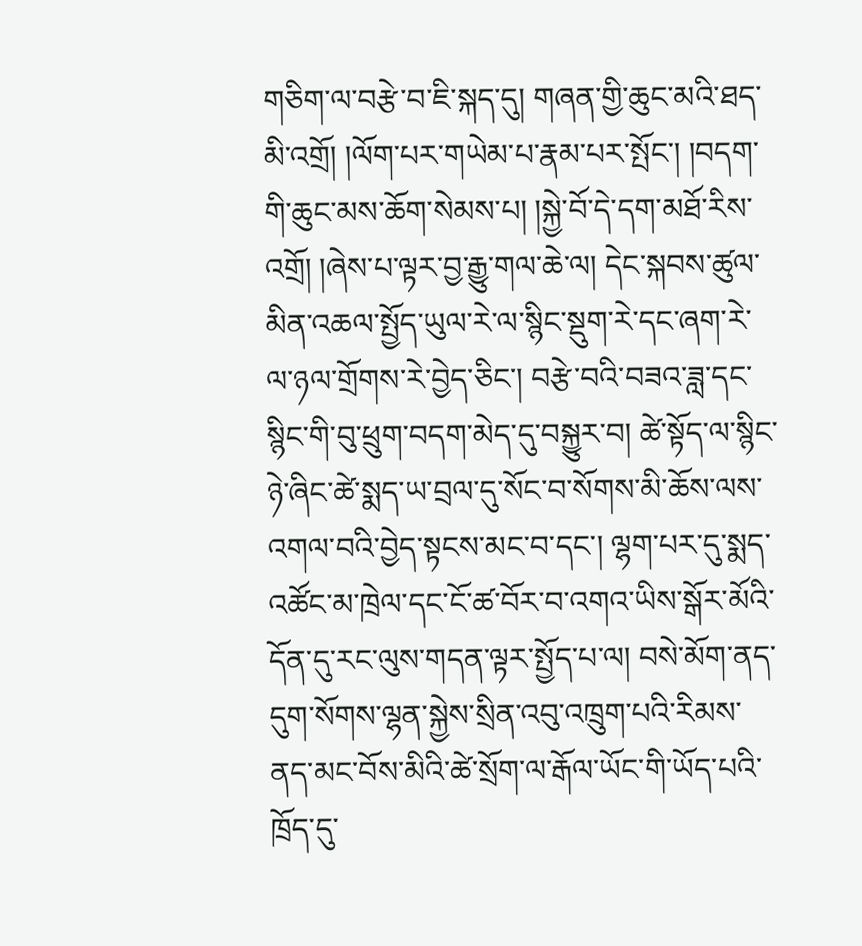གཅིག་ལ་བརྩེ་བ་ཇི་སྐད་དུ། གཞན་གྱི་ཆུང་མའི་ཐད་མི་འགྲོ། །ལོག་པར་གཡེམ་པ་རྣམ་པར་སྤོང་། །བདག་གི་ཆུང་མས་ཆོག་སེམས་པ། །སྐྱེ་བོ་དེ་དག་མཐོ་རིས་འགྲོ། །ཞེས་པ་ལྟར་བྱ་རྒྱུ་གལ་ཆེ་ལ། དེང་སྐབས་ཚུལ་མིན་འཆལ་སྤྱོད་ཡུལ་རེ་ལ་སྙིང་སྡུག་རེ་དང་ཞག་རེ་ལ་ཉལ་གྲོགས་རེ་བྱེད་ཅིང་། བརྩེ་བའི་བཟའ་ཟླ་དང་སྙིང་གི་བུ་ཕྲུག་བདག་མེད་དུ་བསྐྱུར་བ། ཚེ་སྟོད་ལ་སྙིང་ཉེ་ཞིང་ཚེ་སྨད་ཡ་བྲལ་དུ་སོང་བ་སོགས་མི་ཆོས་ལས་འགལ་བའི་བྱེད་སྟངས་མང་བ་དང་། ལྷག་པར་དུ་སྨད་འཚོང་མ་ཁྲེལ་དང་ངོ་ཚ་བོར་བ་འགའ་ཡིས་སྒོར་མོའི་དོན་དུ་རང་ལུས་གདན་ལྟར་སྤྱོད་པ་ལ། བསེ་མོག་ནད་དུག་སོགས་ལྷན་སྐྱེས་སྲིན་འབུ་འཁྲུག་པའི་རིམས་ནད་མང་བོས་མིའི་ཚེ་སྲོག་ལ་རྒོལ་ཡོང་གི་ཡོད་པའི་ཁྲོད་དུ་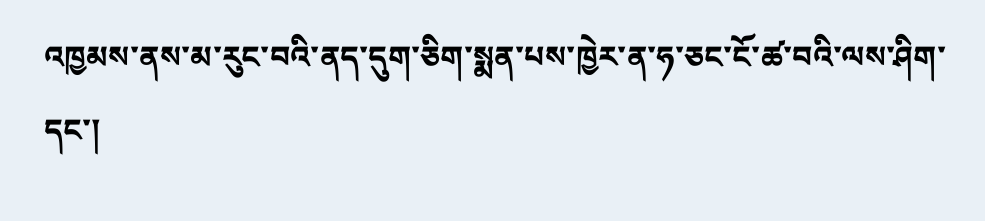འཁྱམས་ནས་མ་རུང་བའི་ནད་དུག་ཅིག་སྨན་པས་ཁྱེར་ན་ཧ་ཅང་ངོ་ཚ་བའི་ལས་ཤིག་དང་།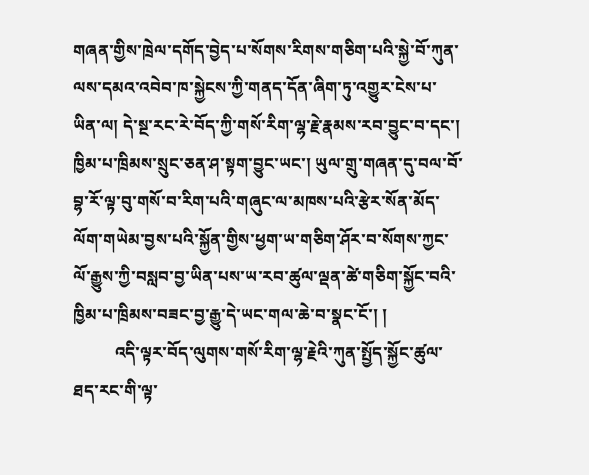གཞན་གྱིས་ཁྲེལ་དགོད་བྱེད་པ་སོགས་རིགས་གཅིག་པའི་སྐྱེ་བོ་ཀུན་ལས་དམའ་འབེབ་ཁ་སྐྱེངས་ཀྱི་གནད་དོན་ཞིག་ཏུ་འགྱུར་ངེས་པ་ཡིན་ལ། དེ་སྔ་རང་རེ་བོད་ཀྱི་གསོ་རིག་ལྷ་རྗེ་རྣམས་རབ་བྱུང་བ་དང་། ཁྱིམ་པ་ཁྲིམས་སྲུང་ཅན་ཤ་སྟག་བྱུང་ཡང་། ཡུལ་གྲུ་གཞན་དུ་བལ་བོ་བྷ་རོ་ལྟ་བུ་གསོ་བ་རིག་པའི་གཞུང་ལ་མཁས་པའི་རྩེར་སོན་མོད་ལོག་གཡེམ་བྱས་པའི་སྐྱོན་གྱིས་ཕྱག་ཡ་གཅིག་ཤོར་བ་སོགས་ཀྱང་ལོ་རྒྱུས་ཀྱི་བསླབ་བྱ་ཡིན་པས་ཡ་རབ་ཚུལ་ལྡན་ཚེ་གཅིག་སྐྱོང་བའི་ཁྱིམ་པ་ཁྲིམས་བཟང་བྱ་རྒྱུ་དེ་ཡང་གལ་ཆེ་བ་སྣང་ངོ་། །
          འདི་ལྟར་བོད་ལུགས་གསོ་རིག་ལྷ་རྗེའི་ཀུན་སྤྱོད་སྐྱོང་ཚུལ་ཐད་རང་གི་ལྟ་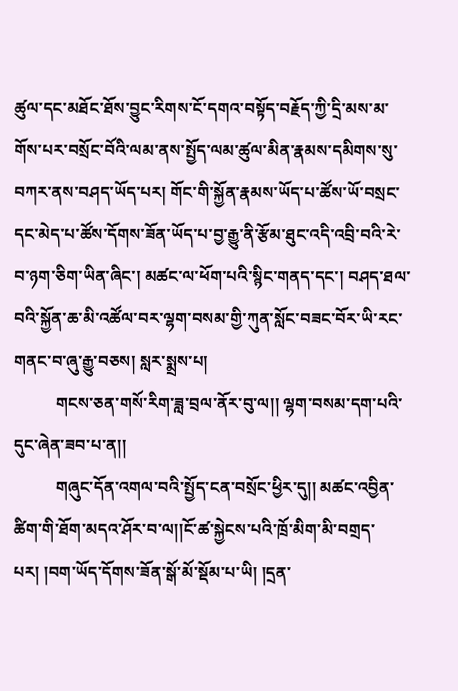ཚུལ་དང་མཐོང་ཐོས་བྱུང་རིགས་ངོ་དགའ་བསྟོད་བརྗོད་ཀྱི་དྲི་མས་མ་གོས་པར་བསྲོང་བོའི་ལམ་ནས་སྤྱོད་ལམ་ཚུལ་མིན་རྣམས་དམིགས་སུ་བཀར་ནས་བཤད་ཡོད་པར། གོང་གི་སྐྱོན་རྣམས་ཡོད་པ་ཚོས་ཡོ་བསྲང་དང་མེད་པ་ཚོས་དོགས་ཟོན་ཡོད་པ་བྱ་རྒྱུ་ནི་རྩོམ་ཐུང་འདི་འབྲི་བའི་རེ་བ་ཉག་ཅིག་ཡིན་ཞིང་། མཚང་ལ་ཕོག་པའི་སྙིང་གནད་དང་། བཤད་ཐལ་བའི་སྐྱོན་ཆ་མི་འཚོལ་བར་ལྷག་བསམ་གྱི་ཀུན་སློང་བཟང་བོར་ཡི་རང་གནང་བ་ཞུ་རྒྱུ་བཅས། སླར་སྨྲས་པ།
          གངས་ཅན་གསོ་རིག་ཟླ་བྲལ་ནོར་བུ་ལ།། ལྷག་བསམ་དག་པའི་དུང་ཞེན་ཟབ་པ་ན།།
          གཞུང་དོན་འགལ་བའི་སྤྱོད་ངན་བསྲོང་ཕྱིར་དུ།། མཚང་འབྱིན་ཚིག་གི་ཐོག་མདའ་ཤོར་བ་ལ།།ངོ་ཚ་སྐྱེངས་པའི་ཁྲོ་མིག་མི་བགྲད་པར། །བག་ཡོད་དོགས་ཟོན་སྒོ་མོ་སྡོམ་པ་ཡི། །དྲན་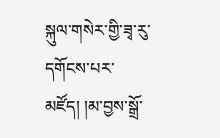སྐུལ་གསེར་གྱི་ཟྭ་རུ་དགོངས་པར་མཛོད། །མ་བྱས་སྒྲོ་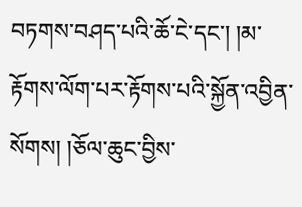བཏགས་བཤད་པའི་ཆོ་ངེ་དང་། །མ་རྟོགས་ལོག་པར་རྟོགས་པའི་སྐྱོན་འབྱིན་སོགས། །ཅོལ་ཆུང་བྱིས་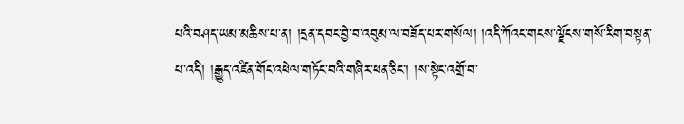པའི་བཤད་ཡམ་མཆིས་པ་ན། །དྲན་དབང་བྱེ་བ་འབུམ་ལ་བཟོད་པར་གསོལ། །འདི་ཀོའང་གངས་ལྗོངས་གསོ་རིག་བསྟན་པ་འདི། །རྒྱུད་འཛིན་གོང་འཕེལ་གཏོང་བའི་གཞིར་ཕན་ཅིང་། །ས་སྟེང་འགྲོ་བ་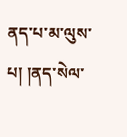ནད་པ་མ་ལུས་པ། །ནད་སེལ་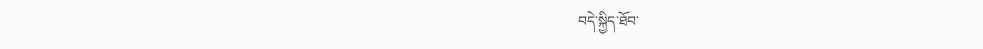བདེ་སྐྱིད་ཐོབ་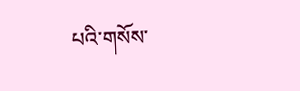པའི་གསོས་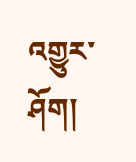འགྱུར་ཤོག།